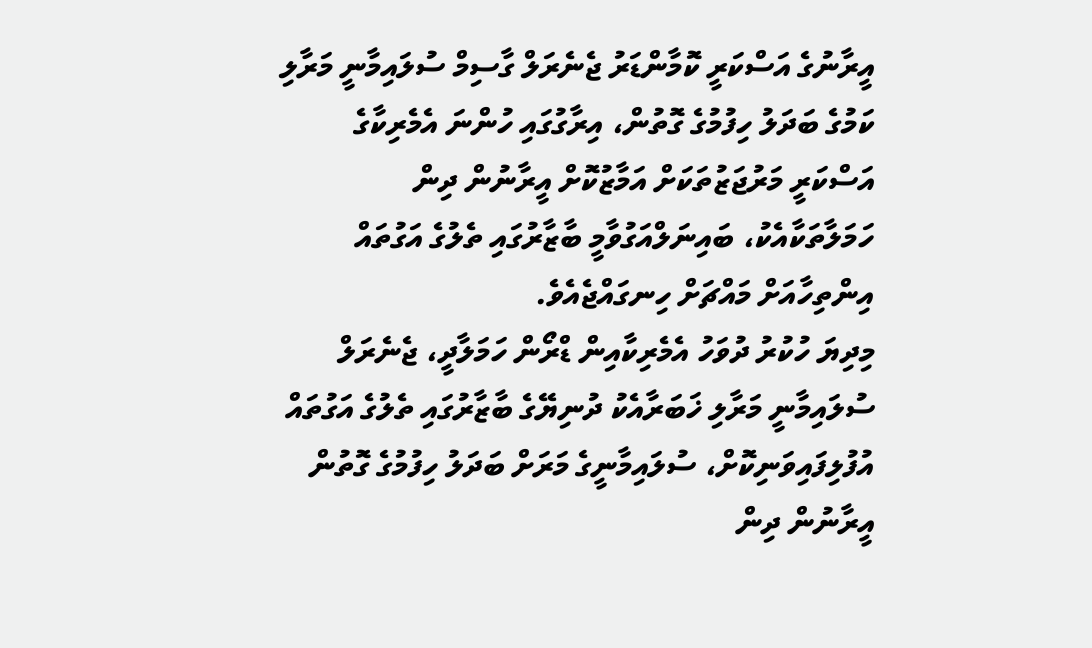އީރާނުގެ އަސްކަރީ ކޮމާންޑަރު ޖެނެރަލް ގާސިމް ސުލައިމާނީ މަރާލި ކަމުގެ ބަދަލު ހިފުމުގެ ގޮތުން، އިރާގުގައި ހުންނަ އެމެރިކާގެ އަސްކަރީ މަރުޖަޒުތަކަށް އަމާޒުކޮށް އީރާނުން ދިން ހަމަލާތަކާއެކު، ބައިނަލްއަގުވާމީ ބާޒާރުގައި ތެލުގެ އަގުތައް އިންތިހާއަށް މައްޗަށް ހިނގައްޖެއެވެ.
މިދިޔަ ހުކުރު ދުވަހު އެމެރިކާއިން ޑްރޯން ހަމަލާދީ، ޖެނެރަލް ސުލައިމާނީ މަރާލި ޚަބަރާއެކު ދުނިޔޭގެ ބާޒާރުގައި ތެލުގެ އަގުތައް އުފުލިފައިވަނިކޮށް، ސުލައިމާނީގެ މަރަށް ބަދަލު ހިފުމުގެ ގޮތުން އީރާނުން ދިން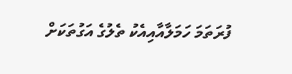ފުރަތަމަ ހަމަލާއާއިއެކު ތެލުގެ އަގުތަކަށް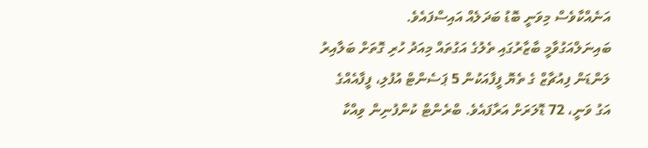އަނެއްކާވެސް މިވަނީ ބޮޑު ބަދަލެއް އައިސްފައެވެ.
ބައިނަލްއަގުވާމީ ބާޒާރުގައި ތެލުގެ އަގުތައް މިއަދު ހުރި ގޮތަށް ބަލާއިރު ލަންޑަން ފިއުޗާޒް ގެ ތެޔޮ ފީފާއަކުން 5 ޕަސެންޓް އުފުލި، ފީފާއެއްގެ އަގު ވަނީ، 72 ޑޮލަރަށް އަރާފައެވެ. ބްރެންޓް ކުންފުނިން ވިއްކާ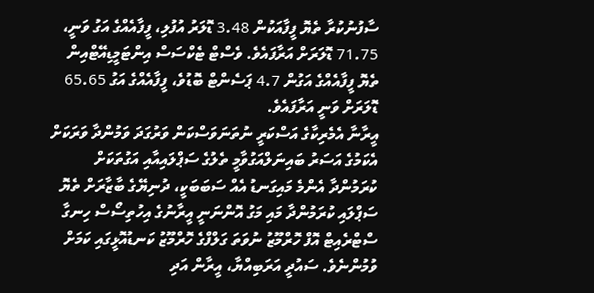ސާފުނުކުރާ ތެޔޮ ފީފާއަކުން 3.48 ޑޮލަރު އުފުލި، ފީފާއެއްގެ އަގު ވަނީ، 71.75 ޑޮލަރަށް އަރާފައެވެ. ވެސްޓް ޓެކްސަސް އިންޓަމީޑިއޭޓްއިން ތެޔޮ ފީފާއެއްގެ އަގުން 4.7 ޕަސެންޓް ބޮޑުވެ، ފީފާއެއްގެ އަގު 65.65 ޑޮލަރަށް ވަނީ އަރާފައެވެ.
އީރާނާ އެމެރިކާގެ އަސްކަރީ ނުތަނަވަސްކަން ވަރުގަދަ ވަމުންދާ ވަރަކަށް އެކަމުގެ އަސަރު ބައިނަލްއަގުވާމީ ތެލުގެ ސަޕްލައިއާއި އަގުތަކަށް ކުރަމުންދާ އެންމެ މައިގަނޑު އެއް ސަބަބަކީ، ދުނިޔޭގެ ބާޒާރަށް ތެޔޮ ސަޕްލައި ކުރަމުންދާ މައި މަގު އޮންނަނީ އީރާނުގެ އިހުތިސޯސް ހިނގާ ސްޓްރެއިޓް އޮފް ހޮރްމޫޒު ނުވަތަ ގަލްފްގެ ހޮރްމޫޒު ކަނޑުއޮޅީގައި ކަމަށް ވުމުންނެވެ. ސައުދީ އަރަބިއްޔާ، އީރާން އަދި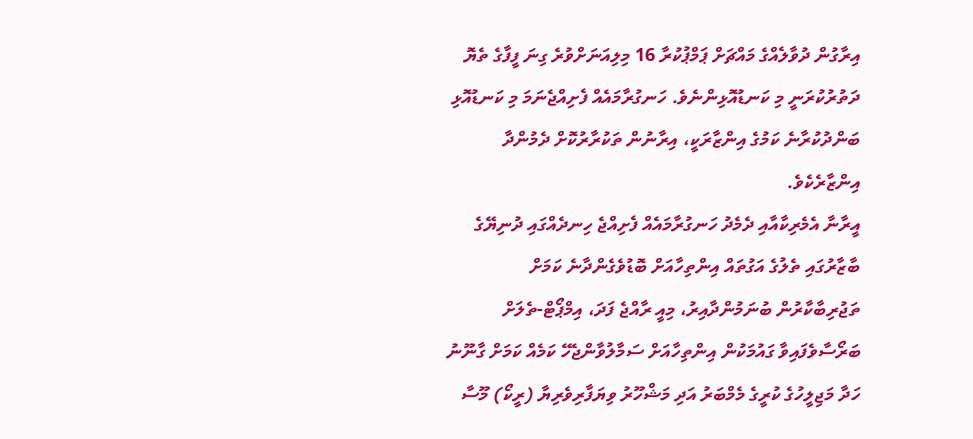އިރާގުން ދުވާލެއްގެ މައްޗަށް ޕަމްޕުކުރާ 16 މިލިއަނަށްވުރެ ގިނަ ފީފާގެ ތެޔޮ ދަތުރުކުރަނީ މި ކަނޑުއޮޅިންނެވެ. ހަނގުރާމައެއް ފެށިއްޖެނަމަ މި ކަނޑުއޮޅި ބަންދުކުރާނެ ކަމުގެ އިންޒާރަކީ، އިރާނުން ތަކުރާރުކޮށް ދެމުންދާ އިންޒާރެކެވެ.
އީރާނާ އެމެރިކާއާއި ދެމެދު ހަނގުރާމައެއް ފެށިއްޖެ ހިނދެއްގައި ދުނިޔޭގެ ބާޒާރުގައި ތެލުގެ އަގުތައް އިންތިހާއަށް ބޮޑުވެގެންދާނެ ކަމަށް ތަޖުރިބާކާރުން ބުނަމުންދާއިރު، މިއީ ރާއްޖެ ފަދަ، އިމްޕޯޓް-ތެލަށް ބަރޯސާވެފައިވާ ގައުމަކުން އިންތިހާއަށް ސަމާލުވާންޖެހޭ ކަމެއް ކަމަށް ގާނޫނު ހަދާ މަޖިލީހުގެ ކުރީގެ މެމްބަރު އަދި މަޝްހޫރު ވިޔަފާރިވެރިޔާ (ރީކޯ) މޫސާ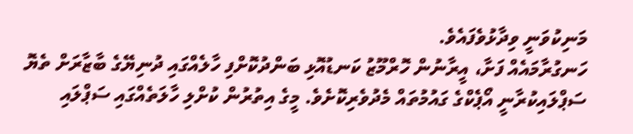މަނިކުވަނީ ވިދާޅުވެފައެވެ.
ހަނގުރާމައެއް ފަށާ، އީރާނުން ހޮރްމޫޒު ކަނޑުއޮޅި ބަންދުކޮށްފި ހާލެއްގައި ދުނިޔޭގެ ބާޒާރަށް ތެޔޮ ސަޕްލައިކުރާނީ އޯޕެކްގެ ގައުމުތައް މެދުވެރިކޮށެވެ. މީގެ އިތުރުން ކުށްލި ހާލަތެއްގައި ސަޕްލައި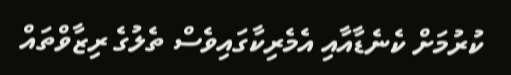ކުރުމަށް ކެނެޑާއާއި އެމެރިކާގައިވެސް ތެލުގެ ރިޒާވްތައް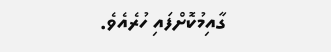ގާއިމުކޮށްފައި ހުރެއެވެ.